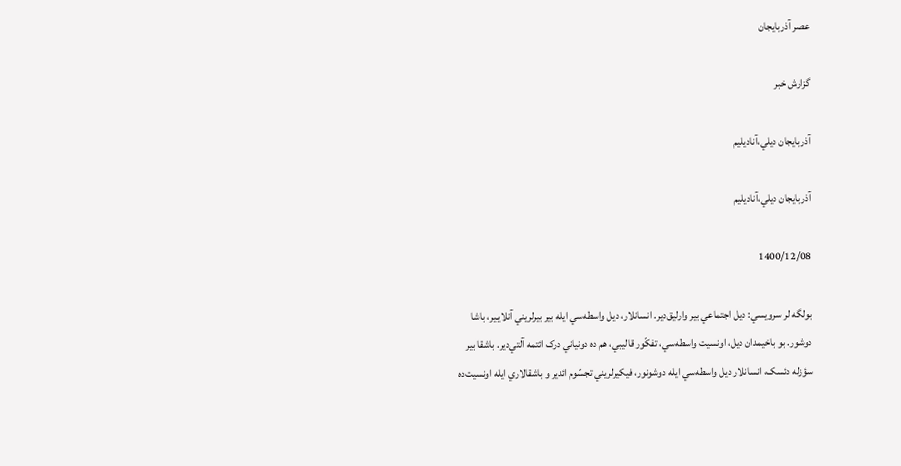عصر آذربایجان

گزارش خبر

آذربايجان ديلي،آناديليم

آذربايجان ديلي،آناديليم

1400/12/08

بولگه لر سرويسي: ديل اجتماعي بير وارليق‌دير. انسانلار، ديل واسطه‌سي ايله بير بيرلريني آنلايـير، باشا دوشور. بو باخيمدان ديل، اونسيت واسطه‌سي، تفکّور قاليبي، هم ده دونياني درک ائتمه آلتي‌دير. باشقا بير سؤزله دئسک، انسانلار ديل واسطه‌سي ايله دوشونور، فيکير‌لريني تجسّوم ائدير و باشقالاري ايله اونسيت‌ده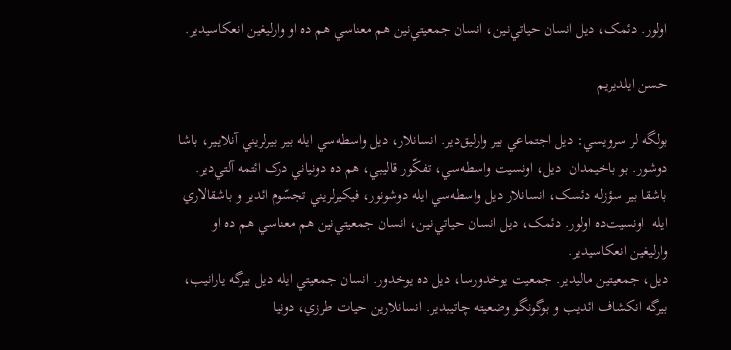اولور. دئمک، ديل انسان حياتي‌نـين، انسان جمعيتي‌نين هم معناسي هم ده او وارليغين انعکاسيدير.

حسن ايلديريم

بولگه لر سرويسي: ديل اجتماعي بير وارليق‌دير. انسانلار، ديل واسطه‌سي ايله بير بيرلريني آنلايـير، باشا دوشور. بو باخيمدان  ديل، اونسيت واسطه‌سي، تفکّور قاليبي، هم ده دونياني درک ائتمه آلتي‌دير. باشقا بير سؤزله دئسک، انسانلار ديل واسطه‌سي ايله دوشونور، فيکير‌لريني تجسّوم ائدير و باشقالاري ايله  اونسيت‌ده اولور. دئمک، ديل انسان حياتي‌نـين، انسان جمعيتي‌نين هم معناسي هم ده او وارليغين انعکاسيدير.
ديل، جمعيتين ماليدير. جمعيت يوخدورسا، ديل ده يوخدور. انسان جمعيتي ايله ديل بيرگه يارانيب، بيرگه انکشاف ائديب و بوگونگو وضعيته چاتيبدير. انسانلارين حيات طرزي، دونيا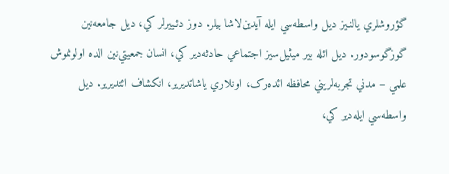گؤروشلري يالنـيز ديل واسطه‌سي ايله آيدين‌لاشا بيلر. دوز دئـييرلر کي، ديل جامعه‌نين گوزگوسودور. ديل ائله بير ميثيل‌سيز اجتماعي حادثه‌دير کي، انسان جمعيتي‌نين الده اولونموش علمي – مدني تجربه‌لريني محافظه ائده‌ر‌ک، اونلاري ياشاتديرير، انکشاف ائتديرير. ديل واسطه‌سي ايله‌دير کي،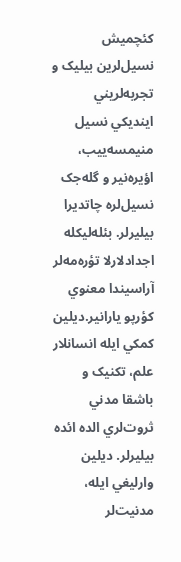کئچميش نسيل‌لرين بيليک و تجربه‌لريني اينديکي نسيل منيمسه‌ييب، اؤيره‌نير و گله‌جک نسيل‌لره چاتديرا بيليرلر. بئله‌ليکله اجدادلارلا تؤره‌مه‌لر آراسيندا معنوي کؤرپو يارانير.ديلين کمکي ايله انسانلار علم، تکنيک و باشقا مدني ثروت‌لري الده ائده بيليرلر. ديلين وارليغي ايله، مدنيت‌لر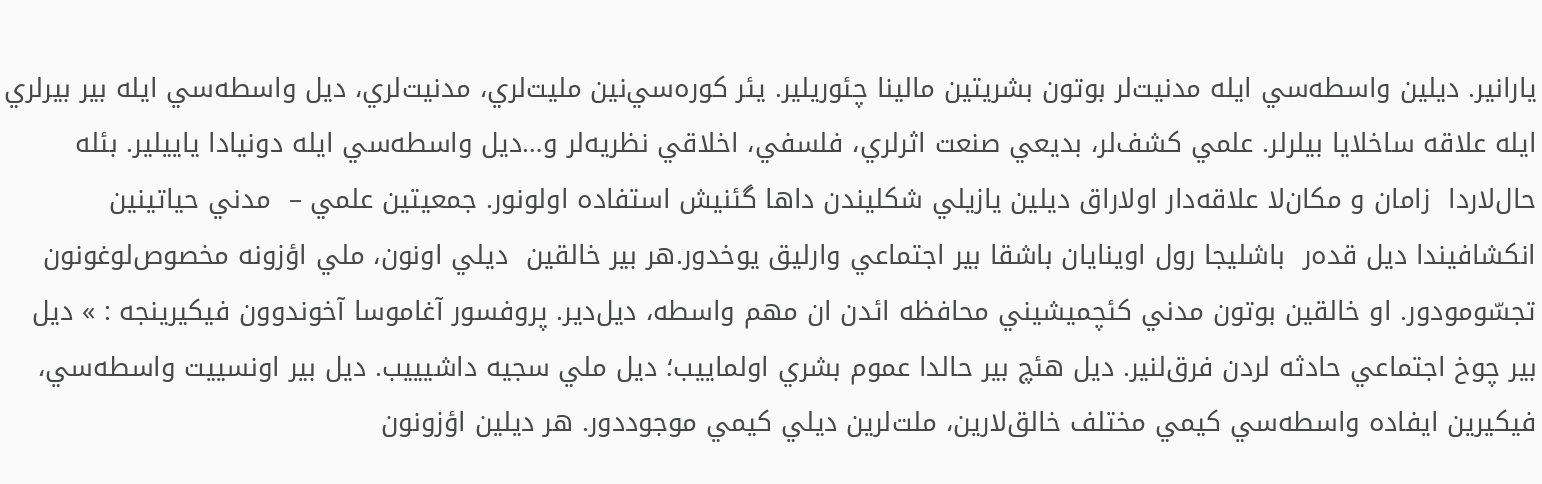يارانير. ديلين واسطه‌سي ايله مدنيت‌لر بوتون بشريتين مالينا چئوريلير. يئر کوره‌سي‌نين مليت‌لري، مدنيت‌لري، ديل واسطه‌سي ايله بير بيرلري ايله علاقه ساخلايا بيلرلر. علمي کشف‌لر، بديعي صنعت اثرلري، فلسفي، اخلاقي نظريه‌لر و…ديل واسطه‌سي ايله دونيادا ياييلير. بئله حال‌لاردا  زامان و مکان‌لا علاقه‌دار اولاراق ديلين يازيلي شکليندن داها گئنيش استفاده اولونور. جمعيتين علمي –  مدني حياتينين انکشافيندا ديل قده‌ر  باشليجا رول اوينايان باشقا بير اجتماعي وارليق يوخدور.هر بير خالقين  ديلي اونون، ملي اؤزونه مخصوص‌لوغونون تجسّومودور. او خالقين بوتون مدني کئچميشيني محافظه ائدن ان مهم واسطه، ديل‌دير. پروفسور آغاموسا آخوندوون فيکيرينجه : » ديل بير چوخ اجتماعي حادثه لردن فرق‌لنير. ديل هئچ بير حالدا عموم بشري اولماييب؛ ديل ملي سجيه داشيييب. ديل بير اونسييت واسطه‌سي، فيکيرين ايفاده واسطه‌سي کيمي مختلف خالق‌لارين، ملت‌لرين ديلي کيمي موجوددور. هر ديلين اؤزونون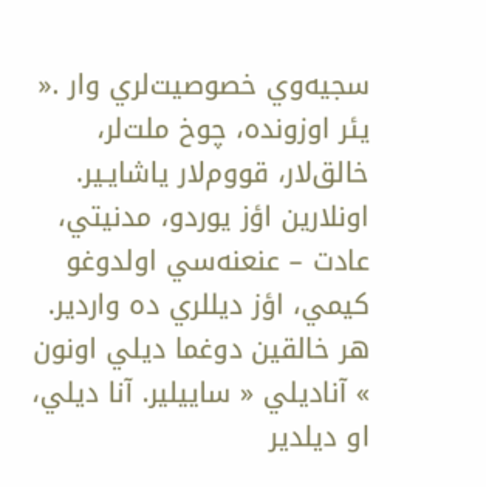سجيه‌وي خصوصيت‌لري وار .«
يئر اوزونده، چوخ ملت‌لر، خالق‌لار، قووم‌لار ياشايـير. اونلارين اؤز يوردو، مدنيتي، عادت – عنعنه‌سي اولدوغو کيمي، اؤز ديللري ده واردير. هر خالقين دوغما ديلي اونون » آناديلي « ساييلير. آنا ديلي، او ديلدير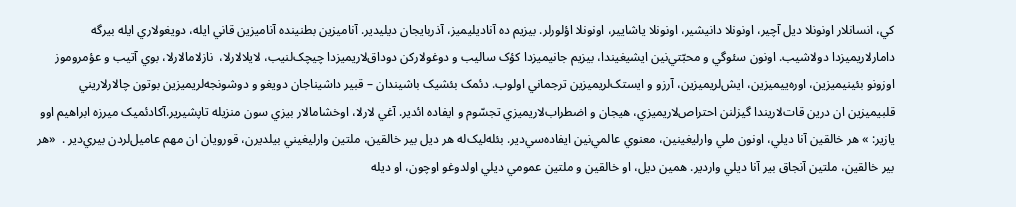کي، انسانلار اونونلا ديل آچير، اونونلا دانيشير، اونونلا ياشايير، اونونلا اؤلورلر. بيزيم ده آناديليميز، آذربايجان ديليدير. آناميزين بطنينده آناميزين قاني ايله، دويغولاري ايله بيرگه دامارلاريميزدا دولاشيب. اونون سئوگي و محبّتي‌نين ايشيغيندا، بيزيم جانيميزدا کؤک ساليب و دوغولارکن دوداق‌لاريميزدا چيچک‌لنيب، لايلالارلا،  نازلامالارلا، بوي آتيب و عؤمروموز اوزونو بئينيميزين، اوره‌ييميزين، ايش‌لريميزين، آرزو و ايستک‌لريميزين ترجماني اولوب. دئمک بئشيک باشيندان – قبير داشيناجان دويغو و دوشونجه‌لريميزين بوتون چالارلاريني قلبيميزين ان درين قات‌لاريندا گيزلنن احتراص‌لاريميزي، هيجان و اضطراب‌لاريميزي تجسّوم و ايفاده ائدير. آغي لارلا، اوخشامالار بيزي سون منزيله تاپشيرير.آکادئميک ميرزه ابراهيم اوو يازير: » هر خالقين آنا ديلي، اونون ملي وارليغينين، معنوي عالمي‌نين ايفاده‌سي‌دير. بئله‌ليک‌له هر ديل بير خالقين، ملتين وارليغيني بيلديرن، قورويان ان مهم عاميل‌لردن بيري‌دير .  «هر بير خالقين، ملتين آنجاق بير آنا ديلي واردير. همين ديل، او خالقين و ملتين عمومي ديلي اولدوغو اوچون، او ديله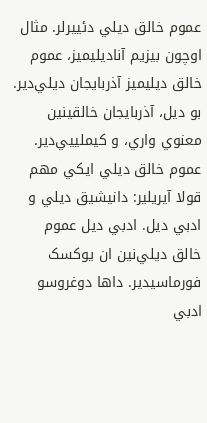عموم خالق ديلي دئييرلر. مثال اوچون بيزيم آناديليميز، عموم خالق ديليميز آذربايجان ديلي‌دير. بو ديل، آذربايجان خالقينين معنوي واري، و کيملييي‌دير. عموم خالق ديلي ايکي مهم قولا آيريلير: دانيشيق ديلي و ادبي ديل. ادبي ديل عموم خالق ديلي‌نين ان يوکسک فورماسيدير. داها دوغروسو ادبي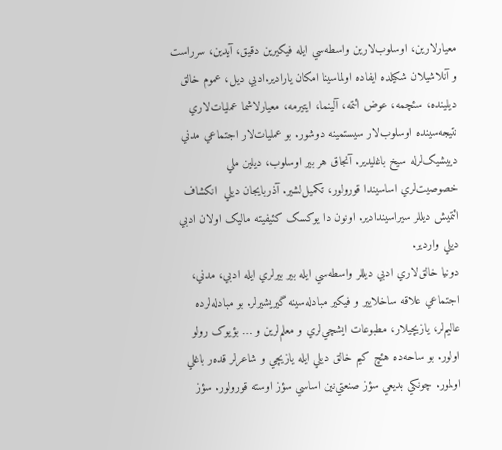معيارلارين، اوسلوب‌لارين واسطه‌سي ايله فيکيرين دقيق، آيدين، سرراست و آنلاشيلان شکيلده ايفاده اولماسينا امکان يارادير.ادبي ديل، عموم خالق ديلينده، سئچمه، عوض ائتمه، آلينما، ايتيرمه، معيارلاشما عمليات‌لاري نتيجه‌سينده اوسلوب‌لار سيستمينه دوشور. بو عمليات‌لار اجتماعي مدني دييشيک‌لرله سيخ باغليدير. آنجاق هر بير اوسلوب، ديلين ملي خصوصيت‌لري اساسيندا قورولور، تکميل‌لشير. آذربايجان ديلي  انکشاف ائتميش ديللر سيراسيندادير. اونون دا يوکسک کئيفيته ماليک اولان ادبي ديلي واردير.
دونيا خالق‌لاري ادبي ديللر واسطه‌سي ايله بير بيرلري ايله ادبي، مدني، اجتماعي علاقه ساخلايير و فيکير مبادله‌سينه گيريشيرلر. بو مبادله‌لرده عاليم‌لر، يازيچيلار، مطبوعات ايشچي‌لري و معلم‌لرين و … بؤيوک رولو اولور. بو ساحه‌ده هئچ کيم خالق ديلي ايله يازيچي و شاعرلر قده‌ر باغلي اولمور. چونکي بديعي سؤز صنعتي‌نين اساسي سؤز اوسته قورولور. سؤز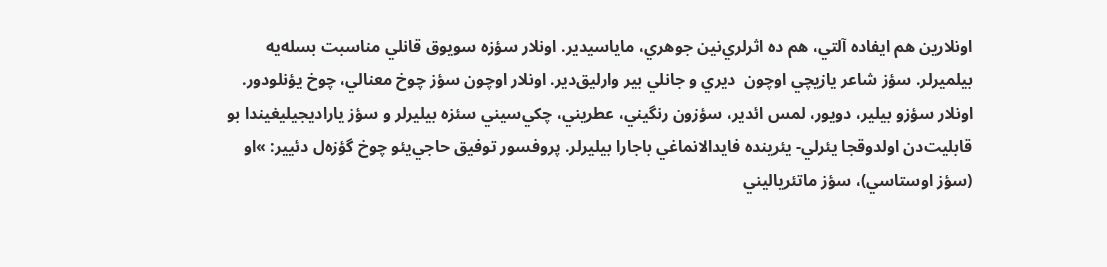اونلارين هم ايفاده آلتي، هم‌ ده اثرلري‌نين جوهري، ماياسيدير. اونلار سؤزه سويوق قانلي مناسبت بسله‌يه بيلميرلر. سؤز شاعر يازيچي اوچون  ديري و جانلي بير وارليق‌دير. اونلار اوچون سؤز چوخ معنالي، چوخ يؤنلودور. اونلار سؤزو بيلير، دويور، لمس ائدير، سؤزون رنگيني، عطريني، چکي‌سيني سئزه بيليرلر و سؤز ياراديجيليغيندا بو قابليت‌دن اولدوقجا يئرلي- يئرينده فايدالانماغي باجارا بيليرلر. پروفسور توفيق حاجي‌يئو چوخ گؤزه‌ل دئيير: »او (سؤز اوستاسي)، سؤز ماتئرياليني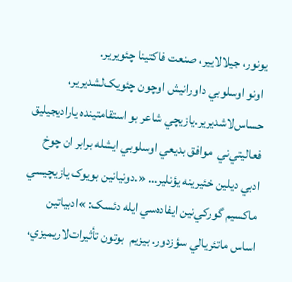يونور، جيلالايير، صنعت فاکتينا چئويرير.
 اونو اوسلوبي داورانيش اوچون چئويک‌لشديرير، حساس‌لاشديرير.يازيچي شاعر بو استقامتينده ياراديجيليق فعاليتي‌ني  موافق بديعي اوسلوبي ايشله برابر ان چوخ ادبي ديلين خئيرينه يؤنلير… «.دونيانين بويوک يازيچيسي ماکسيم گورکي‌نين ايفاده‌سي ايله دئسک: »ادبياتين اساس ماتئريالي سؤزدور. بيزيم  بوتون تأثيرات‌لاريميزي،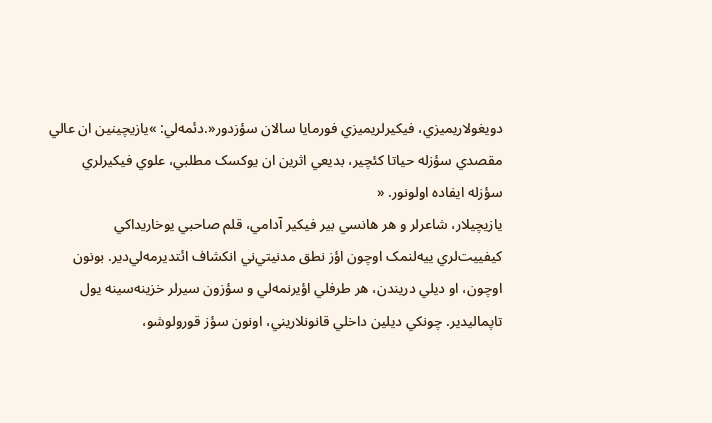دويغولاريميزي، فيکيرلريميزي فورمايا سالان سؤزدور«.دئمه‌لي: »يازيچينين ان عالي مقصدي سؤزله حياتا کئچير، بديعي اثرين ان يوکسک مطلبي، علوي فيکيرلري سؤزله ايفاده اولونور. «
يازيچيلار، شاعرلر و هر هانسي بير فيکير آدامي، قلم صاحبي يوخاريداکي کيفييت‌لري ييه‌لنمک اوچون اؤز نطق مدنيتي‌ني انکشاف ائتديرمه‌لي‌دير. بونون اوچون، او ديلي دريندن، هر طرفلي اؤيرنمه‌لي و سؤزون سيرلر خزينه‌سينه يول تاپماليدير. چونکي ديلين داخلي قانونلاريني، اونون سؤز قورولوشو،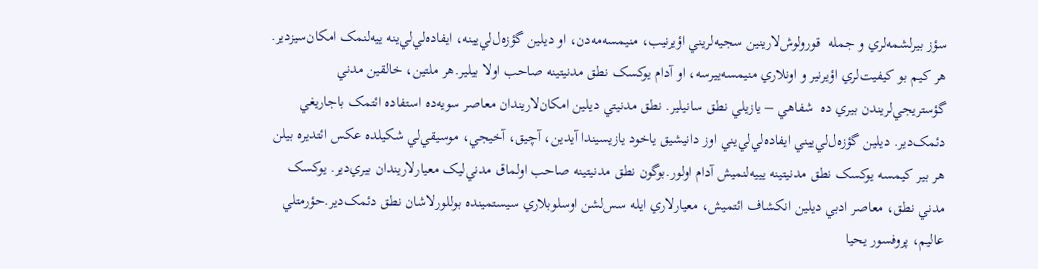سؤز بيرلشمه‌لري و جمله  قورولوش‌لارينين سجيه‌لريني اؤيرنيب، منيمسه‌مه‌دن، او ديلين گؤزه‌ل‌لي‌يينه، ايفاده‌لي‌لي‌ينه ييه‌لنمک امکان‌سيز‌دير. هر کيم بو کيفيت‌لري اؤيرنير و اونلاري منيمسه‌ييرسه، او آدام يوکسک نطق مدنيتينه صاحب اولا بيلير.هر ملتين، خالقين مدني گؤستريجي‌لريندن بيري ده  شفاهي – يازيلي نطق سانيلير. نطق مدنيتي ديلين امکان‌لاريندان معاصر سويه‌ده استفاده ائتمک باجاريغي دئمک‌دير. ديلين گؤزه‌ل‌لي‌ييني ايفاده‌لي‌لي‌يني اوز دانيشيق ياخود يازيسيندا آيدين، آچيق، آخيجي، موسيقي‌لي شکيلده عکس ائتديره بيلن هر بير کيمسه يوکسک نطق مدنيتينه يييه‌لنميش آدام اولور.بوگون نطق مدنيتينه صاحب اولماق مدني‌ليک معيارلاريندان بيري‌دير. يوکسک مدني نطق، معاصر ادبي ديلين انکشاف ائتميش، معيارلاري ايله سس‌لشن اوسلوبلاري سيستمينده بوللورلاشان نطق دئمک‌دير.حؤرمتلي عاليم، پروفسور يحيا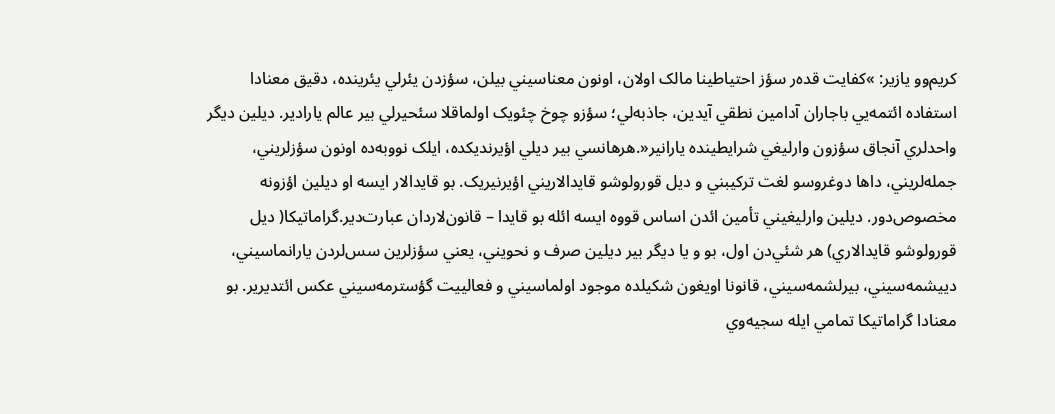کريم‌وو يازير: »کفايت قده‌ر سؤز احتياطينا مالک اولان، اونون معناسيني بيلن، سؤزدن يئرلي يئرينده، دقيق معنادا استفاده ائتمه‌يي باجاران آدامين نطقي آيدين، جاذبه‌لي؛ سؤزو چوخ چئويک اولماقلا سئحيرلي بير عالم يارادير. ديلين ديگر واحدلري آنجاق سؤزون وارليغي شرايطينده يارانير«.هرهانسي بير ديلي اؤيرنديکده، ايلک نووبه‌ده اونون سؤزلريني، جمله‌لريني، داها دوغروسو لغت ترکيبني و ديل قورولوشو قايدالاريني اؤيرنيريک. بو قايدالار ايسه او ديلين اؤزونه مخصوص‌دور. ديلين وارليغيني تأمين ائدن اساس قووه ايسه ائله بو قايدا – قانون‌لاردان عبارت‌دير.گراماتيکا( ديل قورولوشو قايدالاري) هر شئي‌دن اول، بو و يا ديگر بير ديلين صرف و نحويني، يعني سؤزلرين سس‌لردن يارانماسيني، دييشمه‌سيني، بيرلشمه‌سيني، قانونا اويغون شکيلده موجود اولماسيني و فعالييت گؤسترمه‌سيني عکس ائتديرير. بو معنادا گراماتيکا تمامي ايله سجيه‌وي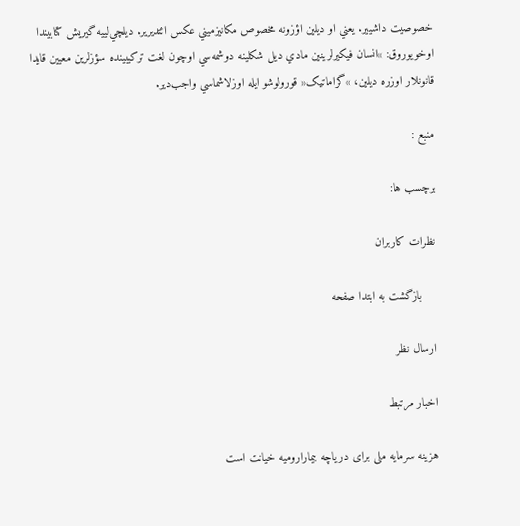خصوصيت داشيير. يعني او ديلين اؤزونه مخصوص مکانيزميني عکس ائتديرير. ديلچي‌لييه گيريش کتابيندا اوخويوروق: »انسان فيکيرلرينين مادي ديل شکلينه دوشمه‌سي اوچون لغت ترکيبينده سؤزلرين معيين قايدا قانونلار اوزره ديلين، »گراماتيک« قورولوشو ايله اوزلاشماسي واجب‌دير.

منبع :

برچسب ها:

نظرات کاربران

    بازگشت به ابتدا صفحه

ارسال نظر

اخبار مرتبط

هزینه سرمایه ملی برای دریاچه ‌بیمارارومیه خیانت است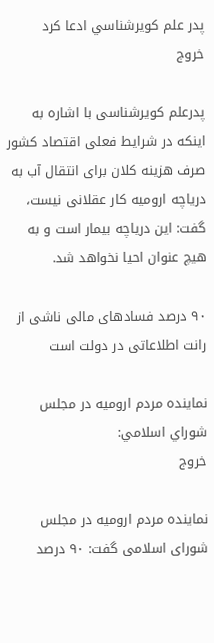پدر علم کويرشناسي ادعا كرد
خروج

پدرعلم کویرشناسی با اشاره به اینکه در شرایط فعلی اقتصاد کشور صرف هزینه کلان برای انتقال آب به دریاچه ارومیه کار عقلانی نیست، گفت: این دریاچه بیمار است و به هیچ عنوان احیا نخواهد شد.

۹۰ درصد فسادهای مالی ناشی از رانت اطلاعاتی در دولت است

نماينده مردم اروميه در مجلس شوراي اسلامي:
خروج

نماینده مردم ارومیه در مجلس شورای اسلامی گفت: ۹۰ درصد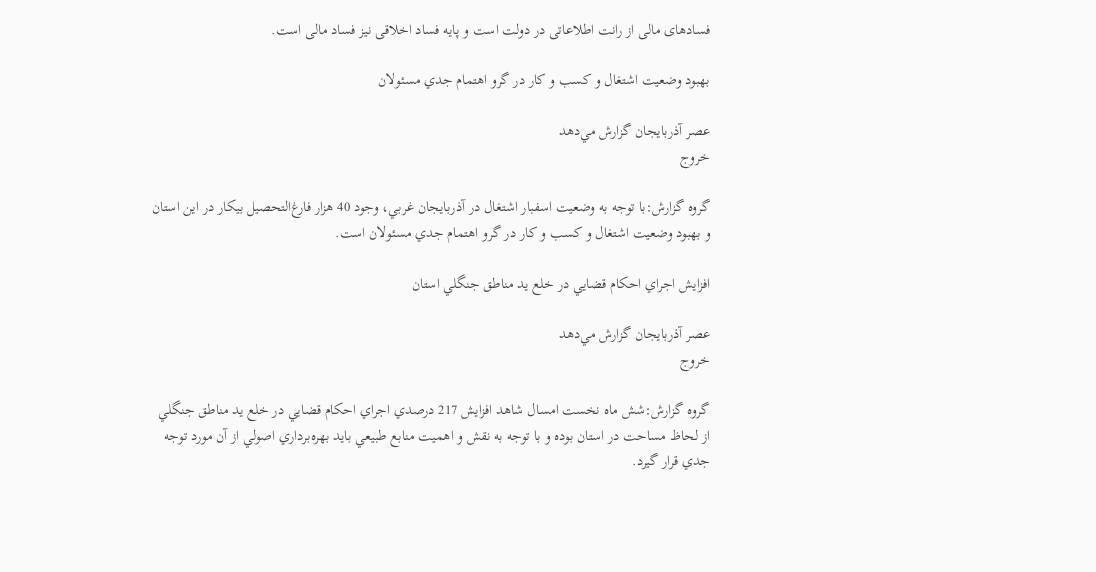فسادهای مالی از رانت اطلاعاتی در دولت است و پایه فساد اخلاقی نیز فساد مالی است.

بهبود وضعيت اشتغال و کسب و کار در گرو اهتمام جدي مسئولان

عصر آذربایجان گزارش مي‌دهد
خروج

گروه گزارش:با توجه به وضعيت اسفبار اشتغال در آذربايجان غربي، وجود 40 هزار فارغ‌التحصيل بيکار در اين استان و بهبود وضعيت اشتغال و کسب و کار در گرو اهتمام جدي مسئولان است.

افزايش اجراي احکام قضايي در خلع يد مناطق جنگلي استان

عصر آذربایجان گزارش مي‌دهد
خروج

گروه گزارش:شش ماه نخست امسال شاهد افزايش 217 درصدي اجراي احکام قضايي در خلع يد مناطق جنگلي از لحاظ مساحت در استان بوده و با توجه به نقش و اهميت منابع طبيعي بايد بهره‌برداري اصولي از آن مورد توجه جدي قرار گيرد.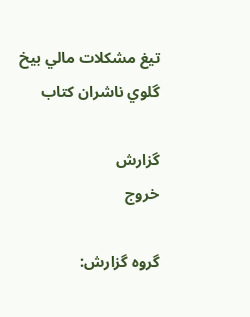تيغ مشکلات مالي بيخ‌ گلوي ناشران کتاب

گزارش
خروج

گروه گزارش: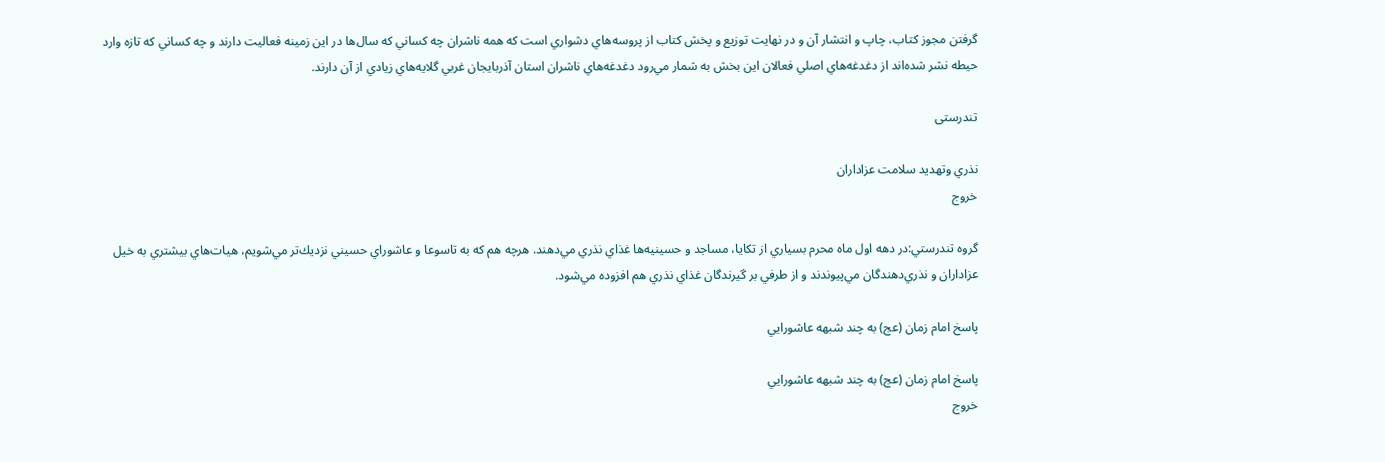گرفتن مجوز کتاب، چاپ و انتشار آن و در ‌‌نهايت توزيع و پخش کتاب از پروسه‌هاي دشواري است که همه ناشران چه کساني که سال‌ها در اين زمينه فعاليت دارند و چه کساني که تازه وارد حيطه نشر شده‌اند از دغدغه‌هاي اصلي فعالان اين بخش به شمار مي‌رود دغدغه‌هاي ناشران استان آذربايجان غربي گلايه‌هاي زيادي از آن دارند.

تندرستی

نذري وتهديد سلامت عزاداران
خروج

گروه تندرستي:در دهه اول ماه محرم بسياري از تكايا، مساجد و حسينيه‌ها غذاي نذري مي‌دهند. هرچه هم كه به تاسوعا و عاشوراي حسيني نزديك‌تر مي‌شويم، هيات‌هاي بيشتري به خيل عزاداران و نذري‌دهندگان مي‌پيوندند و از طرفي بر گيرندگان غذاي نذري هم افزوده مي‌شود.

پاسخ امام زمان (عج) به چند شبهه عاشورايي

پاسخ امام زمان (عج) به چند شبهه عاشورايي
خروج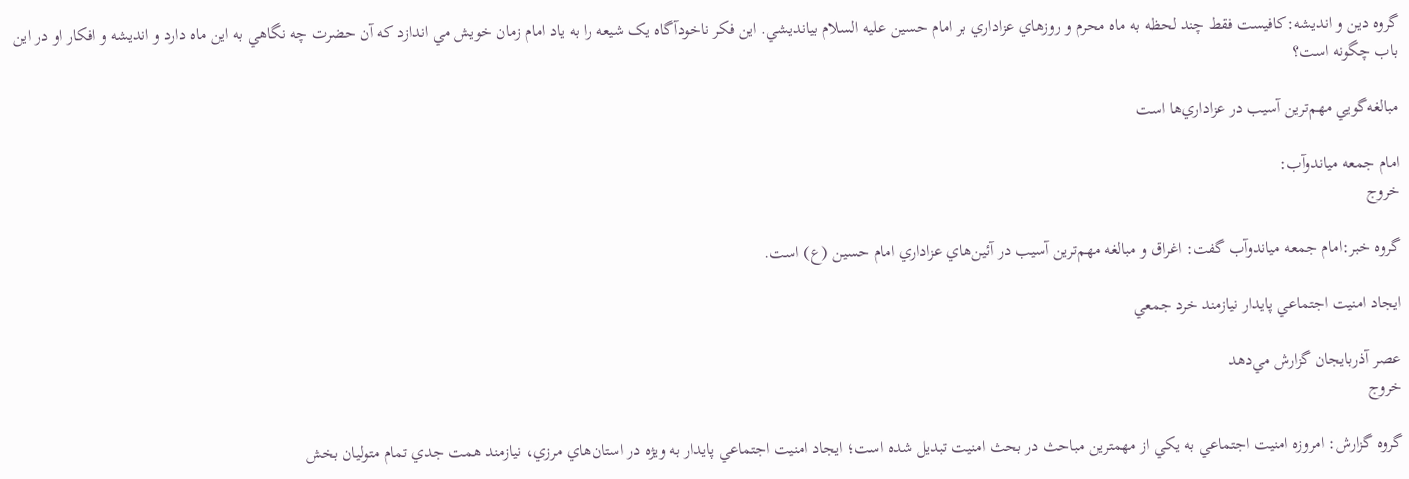گروه دين و انديشه:کافيست فقط چند لحظه به ماه محرم و روزهاي عزاداري بر امام حسين عليه السلام بيانديشي. اين فکر ناخودآگاه يک شيعه را به ياد امام زمان خويش مي اندازد که آن حضرت چه نگاهي به اين ماه دارد و انديشه و افکار او در اين باب چگونه است؟

مبالغه‌گويي مهم‌ترين آسيب در عزاداري‌ها است

امام جمعه مياندوآب:
خروج

گروه خبر:امام جمعه مياندوآب گفت: اغراق و مبالغه مهم‌ترين آسيب در آئين‌‌هاي عزاداري امام حسين (ع) است.

ايجاد امنيت اجتماعي پايدار نيازمند خرد جمعي

عصر آذربايجان گزارش مي‌دهد
خروج

گروه گزارش: امروزه امنيت اجتماعي به يکي از مهمترين مباحث در بحث امنيت تبديل شده است؛ ايجاد امنيت اجتماعي پايدار به ويژه در استان‌هاي مرزي، نيازمند همت جدي تمام متوليان بخش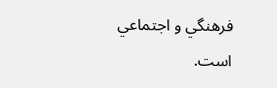فرهنگي و اجتماعي است.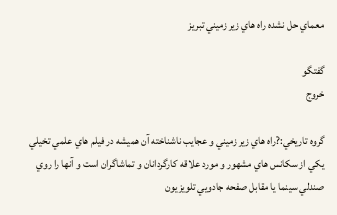معماي حل نشده راه هاي زير زميني تبريز

گفتگو
خروج

گروه تاريخي:?راه هاي زير زميني و عجايب ناشناخته آن هميشه در فيلم هاي علمي تخيلي يکي از سکانس هاي مشهور و مورد علاقه کارگردانان و تماشاگران است و آنها را روي صندلي سينما يا مقابل صفحه جادويي تلويزيون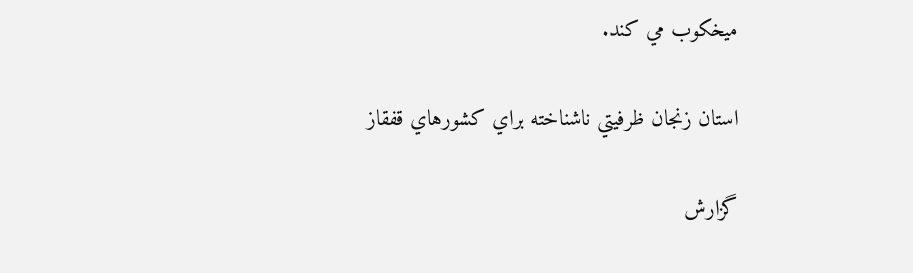ميخکوب مي کند.

استان زنجان ظرفيتي ناشناخته براي کشورهاي قفقاز

گزارش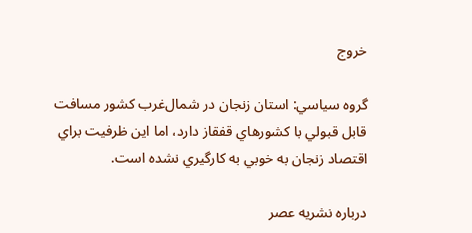خروج

گروه سياسي: استان زنجان در شمال‌غرب کشور مسافت قابل قبولي با کشورهاي قفقاز دارد، اما اين ظرفيت براي اقتصاد زنجان به خوبي به کارگيري نشده است.

درباره نشریه عصر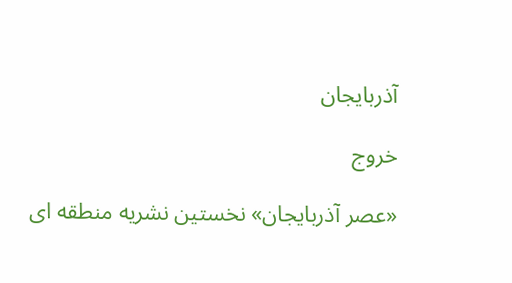آذربایجان

خروج

«عصر آذربایجان» نخستین نشریه منطقه ای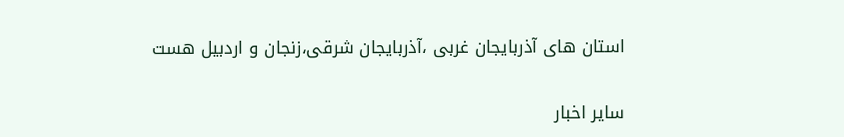استان های آذربایجان غربی ،آذربایجان شرقی،زنجان و اردبیل هست

سایر اخبار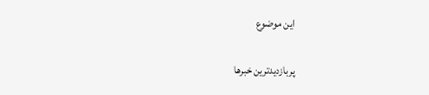این موضوع

پربازدیدترین خبرها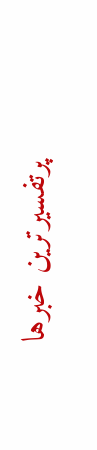پرتفسیرترین خبرها